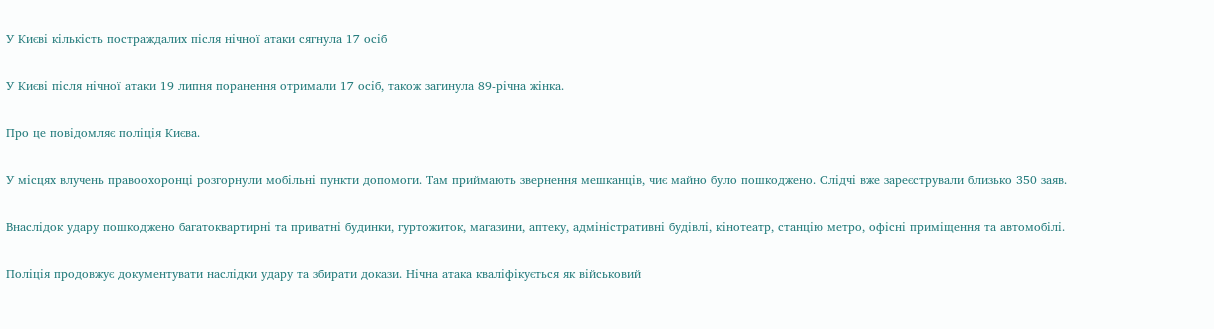У Києві кількість постраждалих після нічної атаки сягнула 17 осіб

У Києві після нічної атаки 19 липня поранення отримали 17 осіб, також загинула 89-річна жінка.

Про це повідомляє поліція Києва.

У місцях влучень правоохоронці розгорнули мобільні пункти допомоги. Там приймають звернення мешканців, чиє майно було пошкоджено. Слідчі вже зареєстрували близько 350 заяв.

Внаслідок удару пошкоджено багатоквартирні та приватні будинки, гуртожиток, магазини, аптеку, адміністративні будівлі, кінотеатр, станцію метро, офісні приміщення та автомобілі.

Поліція продовжує документувати наслідки удару та збирати докази. Нічна атака кваліфікується як військовий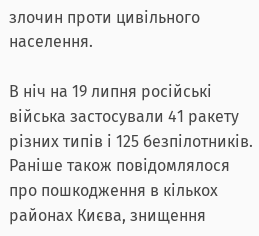злочин проти цивільного населення.

В ніч на 19 липня російські війська застосували 41 ракету різних типів і 125 безпілотників. Раніше також повідомлялося про пошкодження в кількох районах Києва, знищення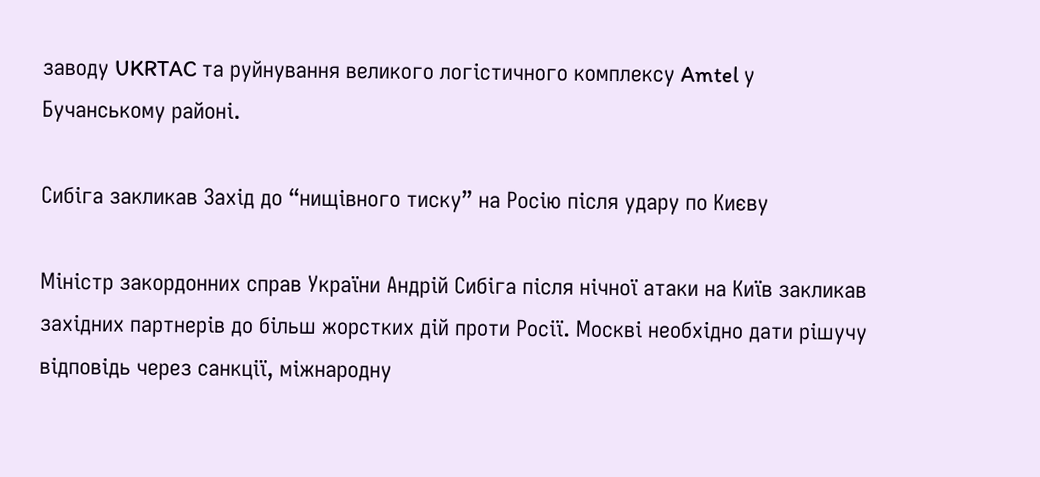заводу UKRTAC та руйнування великого логістичного комплексу Amtel у Бучанському районі.

Сибіга закликав Захід до “нищівного тиску” на Росію після удару по Києву

Міністр закордонних справ України Андрій Сибіга після нічної атаки на Київ закликав західних партнерів до більш жорстких дій проти Росії. Москві необхідно дати рішучу відповідь через санкції, міжнародну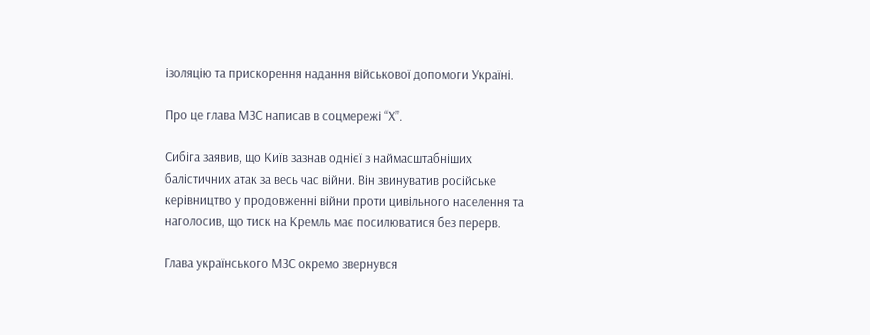ізоляцію та прискорення надання військової допомоги Україні.

Про це глава МЗС написав в соцмережі “Х”.

Сибіга заявив, що Київ зазнав однієї з наймасштабніших балістичних атак за весь час війни. Він звинуватив російське керівництво у продовженні війни проти цивільного населення та наголосив, що тиск на Кремль має посилюватися без перерв.

Глава українського МЗС окремо звернувся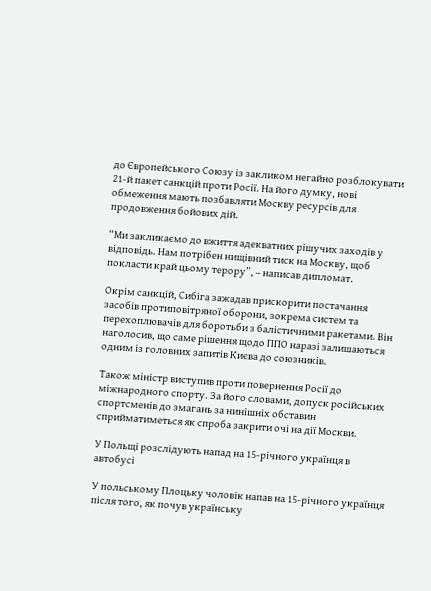до Європейського Союзу із закликом негайно розблокувати 21-й пакет санкцій проти Росії. На його думку, нові обмеження мають позбавляти Москву ресурсів для продовження бойових дій.

“Ми закликаємо до вжиття адекватних рішучих заходів у відповідь. Нам потрібен нищівний тиск на Москву, щоб покласти край цьому терору”, – написав дипломат.

Окрім санкцій, Сибіга зажадав прискорити постачання засобів протиповітряної оборони, зокрема систем та перехоплювачів для боротьби з балістичними ракетами. Він наголосив, що саме рішення щодо ППО наразі залишаються одним із головних запитів Києва до союзників.

Також міністр виступив проти повернення Росії до міжнародного спорту. За його словами, допуск російських спортсменів до змагань за нинішніх обставин сприйматиметься як спроба закрити очі на дії Москви.

У Польщі розслідують напад на 15-річного українця в автобусі

У польському Плоцьку чоловік напав на 15-річного українця після того, як почув українську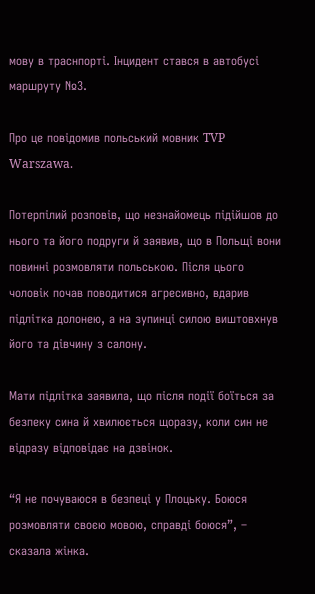мову в траснпорті. Інцидент стався в автобусі маршруту №3.

Про це повідомив польський мовник TVP Warszawa.

Потерпілий розповів, що незнайомець підійшов до нього та його подруги й заявив, що в Польщі вони повинні розмовляти польською. Після цього чоловік почав поводитися агресивно, вдарив підлітка долонею, а на зупинці силою виштовхнув його та дівчину з салону.

Мати підлітка заявила, що після події боїться за безпеку сина й хвилюється щоразу, коли син не відразу відповідає на дзвінок.

“Я не почуваюся в безпеці у Плоцьку. Боюся розмовляти своєю мовою, справді боюся”, – сказала жінка.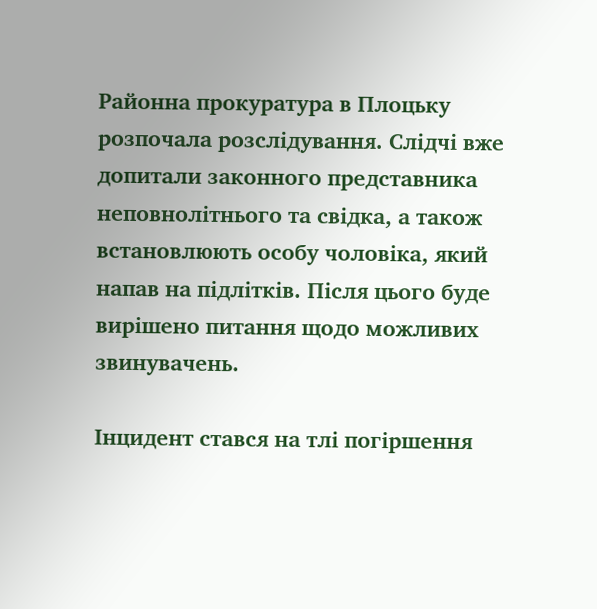Районна прокуратура в Плоцьку розпочала розслідування. Слідчі вже допитали законного представника неповнолітнього та свідка, а також встановлюють особу чоловіка, який напав на підлітків. Після цього буде вирішено питання щодо можливих звинувачень.

Інцидент стався на тлі погіршення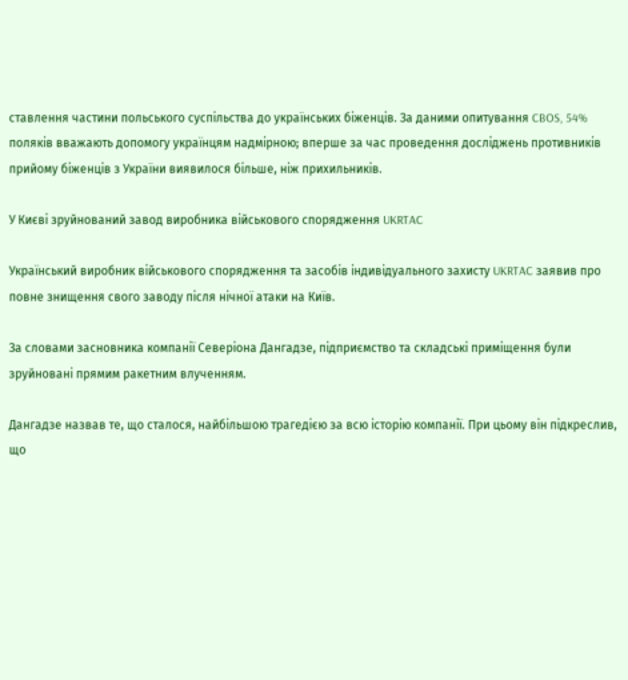ставлення частини польського суспільства до українських біженців. За даними опитування CBOS, 54% поляків вважають допомогу українцям надмірною; вперше за час проведення досліджень противників прийому біженців з України виявилося більше, ніж прихильників.

У Києві зруйнований завод виробника військового спорядження UKRTAC

Український виробник військового спорядження та засобів індивідуального захисту UKRTAC заявив про повне знищення свого заводу після нічної атаки на Київ.

За словами засновника компанії Северіона Дангадзе, підприємство та складські приміщення були зруйновані прямим ракетним влученням.

Дангадзе назвав те, що сталося, найбільшою трагедією за всю історію компанії. При цьому він підкреслив, що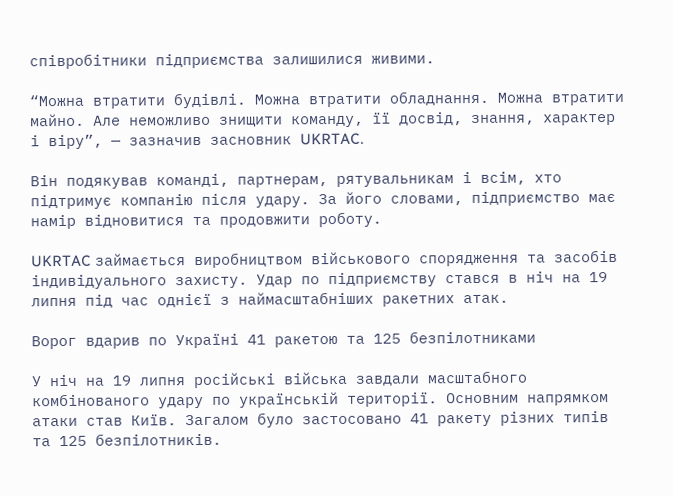співробітники підприємства залишилися живими.

“Можна втратити будівлі. Можна втратити обладнання. Можна втратити майно. Але неможливо знищити команду, її досвід, знання, характер і віру”, — зазначив засновник UKRTAC.

Він подякував команді, партнерам, рятувальникам і всім, хто підтримує компанію після удару. За його словами, підприємство має намір відновитися та продовжити роботу.

UKRTAC займається виробництвом військового спорядження та засобів індивідуального захисту. Удар по підприємству стався в ніч на 19 липня під час однієї з наймасштабніших ракетних атак.

Ворог вдарив по Україні 41 ракетою та 125 безпілотниками

У ніч на 19 липня російські війська завдали масштабного комбінованого удару по українській території. Основним напрямком атаки став Київ. Загалом було застосовано 41 ракету різних типів та 125 безпілотників.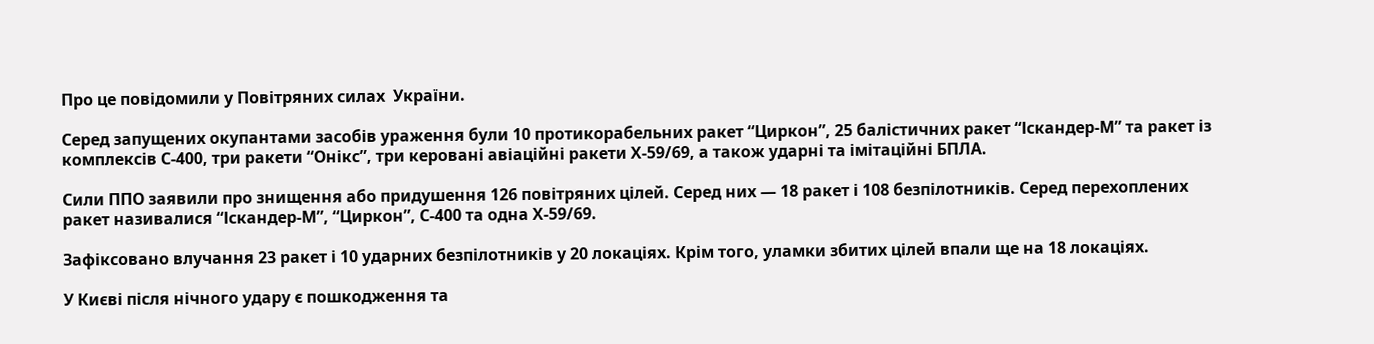Про це повідомили у Повітряних силах  України.

Серед запущених окупантами засобів ураження були 10 протикорабельних ракет “Циркон”, 25 балістичних ракет “Іскандер-М” та ракет із комплексів С-400, три ракети “Онікс”, три керовані авіаційні ракети Х-59/69, а також ударні та імітаційні БПЛА.

Сили ППО заявили про знищення або придушення 126 повітряних цілей. Серед них — 18 ракет і 108 безпілотників. Серед перехоплених ракет називалися “Іскандер-М”, “Циркон”, С-400 та одна Х-59/69.

Зафіксовано влучання 23 ракет і 10 ударних безпілотників у 20 локаціях. Крім того, уламки збитих цілей впали ще на 18 локаціях.

У Києві після нічного удару є пошкодження та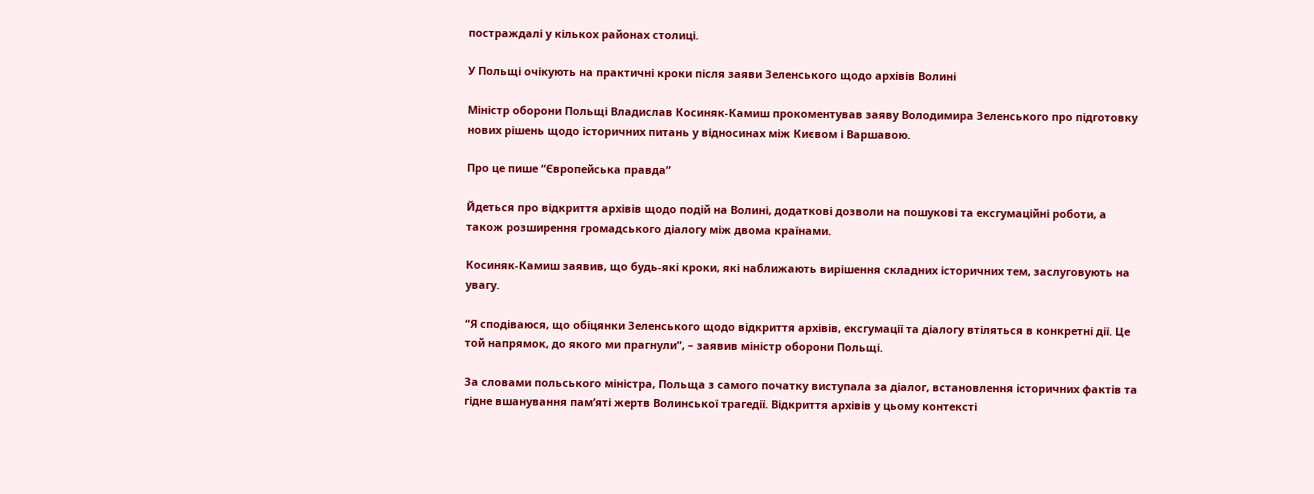постраждалі у кількох районах столиці.

У Польщі очікують на практичні кроки після заяви Зеленського щодо архівів Волині

Міністр оборони Польщі Владислав Косиняк-Камиш прокоментував заяву Володимира Зеленського про підготовку нових рішень щодо історичних питань у відносинах між Києвом і Варшавою.

Про це пише “Європейська правда”

Йдеться про відкриття архівів щодо подій на Волині, додаткові дозволи на пошукові та ексгумаційні роботи, а також розширення громадського діалогу між двома країнами.

Косиняк-Камиш заявив, що будь-які кроки, які наближають вирішення складних історичних тем, заслуговують на увагу.

“Я сподіваюся, що обіцянки Зеленського щодо відкриття архівів, ексгумації та діалогу втіляться в конкретні дії. Це той напрямок, до якого ми прагнули”, – заявив міністр оборони Польщі.

За словами польського міністра, Польща з самого початку виступала за діалог, встановлення історичних фактів та гідне вшанування пам’яті жертв Волинської трагедії. Відкриття архівів у цьому контексті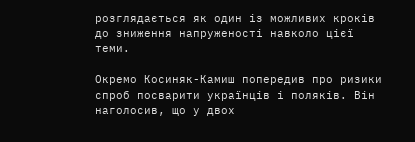розглядається як один із можливих кроків до зниження напруженості навколо цієї теми.

Окремо Косиняк-Камиш попередив про ризики спроб посварити українців і поляків. Він наголосив, що у двох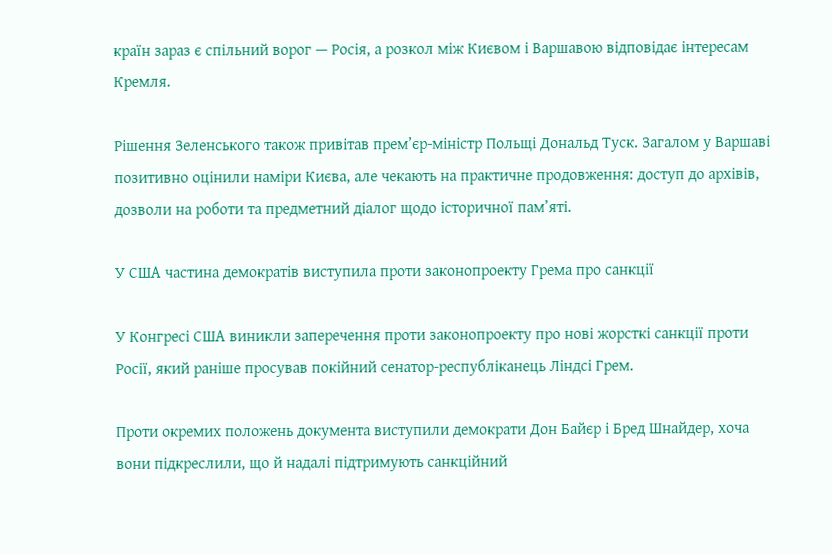країн зараз є спільний ворог — Росія, а розкол між Києвом і Варшавою відповідає інтересам Кремля.

Рішення Зеленського також привітав прем’єр-міністр Польщі Дональд Туск. Загалом у Варшаві позитивно оцінили наміри Києва, але чекають на практичне продовження: доступ до архівів, дозволи на роботи та предметний діалог щодо історичної пам’яті.

У США частина демократів виступила проти законопроекту Грема про санкції

У Конгресі США виникли заперечення проти законопроекту про нові жорсткі санкції проти Росії, який раніше просував покійний сенатор-республіканець Ліндсі Грем.

Проти окремих положень документа виступили демократи Дон Байєр і Бред Шнайдер, хоча вони підкреслили, що й надалі підтримують санкційний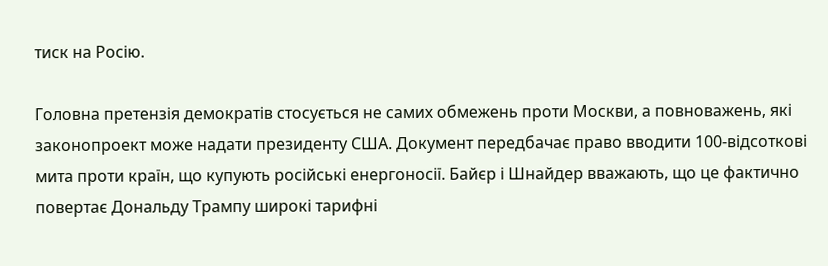тиск на Росію.

Головна претензія демократів стосується не самих обмежень проти Москви, а повноважень, які законопроект може надати президенту США. Документ передбачає право вводити 100-відсоткові мита проти країн, що купують російські енергоносії. Байєр і Шнайдер вважають, що це фактично повертає Дональду Трампу широкі тарифні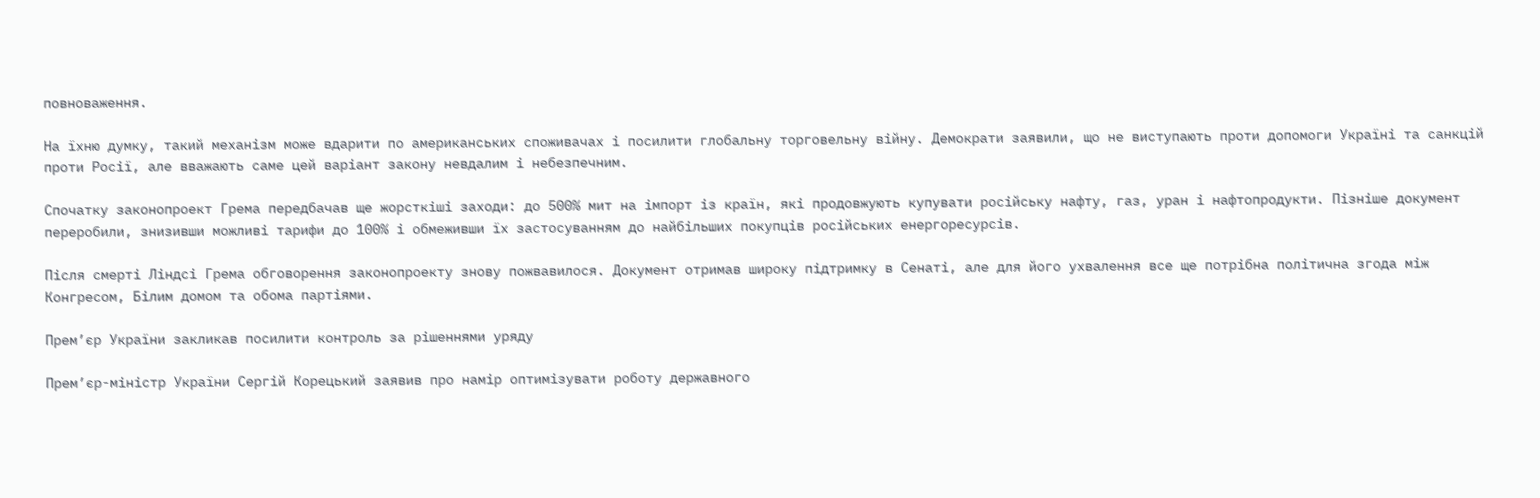повноваження.

На їхню думку, такий механізм може вдарити по американських споживачах і посилити глобальну торговельну війну. Демократи заявили, що не виступають проти допомоги Україні та санкцій проти Росії, але вважають саме цей варіант закону невдалим і небезпечним.

Спочатку законопроект Грема передбачав ще жорсткіші заходи: до 500% мит на імпорт із країн, які продовжують купувати російську нафту, газ, уран і нафтопродукти. Пізніше документ переробили, знизивши можливі тарифи до 100% і обмеживши їх застосуванням до найбільших покупців російських енергоресурсів.

Після смерті Ліндсі Грема обговорення законопроекту знову пожвавилося. Документ отримав широку підтримку в Сенаті, але для його ухвалення все ще потрібна політична згода між Конгресом, Білим домом та обома партіями.

Прем’єр України закликав посилити контроль за рішеннями уряду

Прем’єр-міністр України Сергій Корецький заявив про намір оптимізувати роботу державного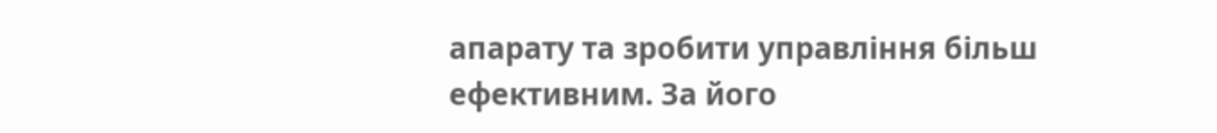апарату та зробити управління більш ефективним. За його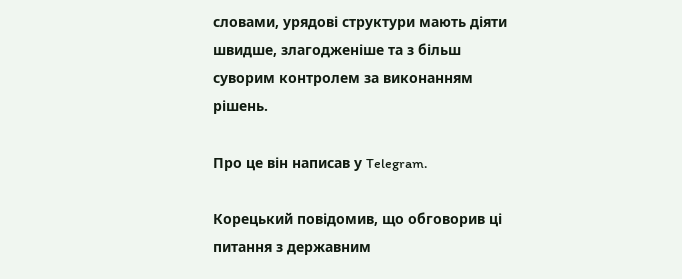словами, урядові структури мають діяти швидше, злагодженіше та з більш суворим контролем за виконанням рішень.

Про це він написав у Telegram.

Корецький повідомив, що обговорив ці питання з державним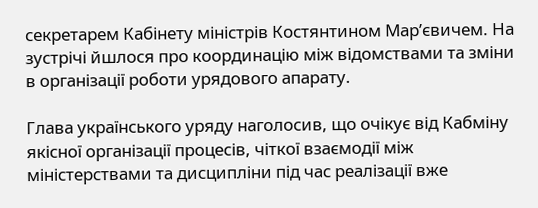секретарем Кабінету міністрів Костянтином Мар’євичем. На зустрічі йшлося про координацію між відомствами та зміни в організації роботи урядового апарату.

Глава українського уряду наголосив, що очікує від Кабміну якісної організації процесів, чіткої взаємодії між міністерствами та дисципліни під час реалізації вже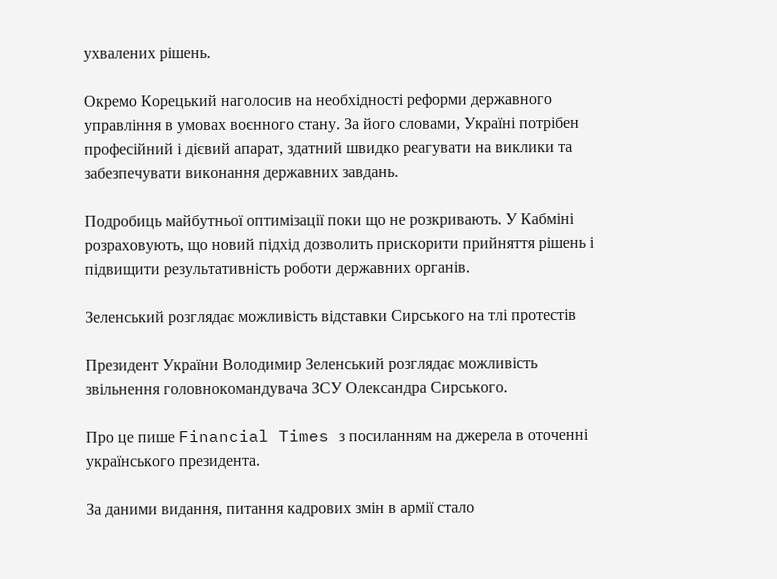ухвалених рішень.

Окремо Корецький наголосив на необхідності реформи державного управління в умовах воєнного стану. За його словами, Україні потрібен професійний і дієвий апарат, здатний швидко реагувати на виклики та забезпечувати виконання державних завдань.

Подробиць майбутньої оптимізації поки що не розкривають. У Кабміні розраховують, що новий підхід дозволить прискорити прийняття рішень і підвищити результативність роботи державних органів.

Зеленський розглядає можливість відставки Сирського на тлі протестів

Президент України Володимир Зеленський розглядає можливість звільнення головнокомандувача ЗСУ Олександра Сирського.

Про це пише Financial Times з посиланням на джерела в оточенні українського президента.

За даними видання, питання кадрових змін в армії стало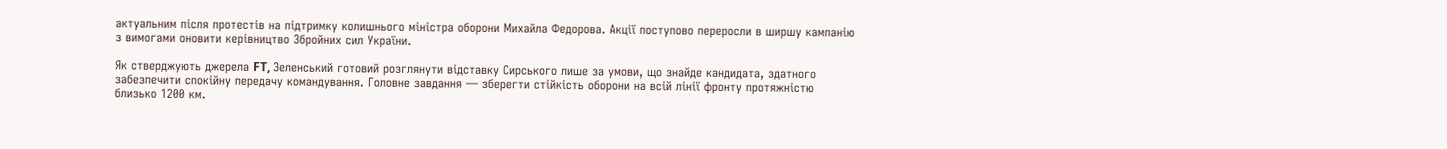актуальним після протестів на підтримку колишнього міністра оборони Михайла Федорова. Акції поступово переросли в ширшу кампанію з вимогами оновити керівництво Збройних сил України.

Як стверджують джерела FT, Зеленський готовий розглянути відставку Сирського лише за умови, що знайде кандидата, здатного забезпечити спокійну передачу командування. Головне завдання — зберегти стійкість оборони на всій лінії фронту протяжністю близько 1200 км.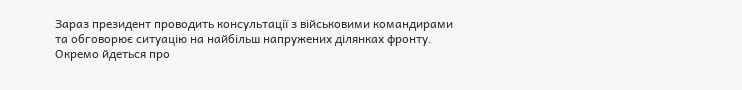Зараз президент проводить консультації з військовими командирами та обговорює ситуацію на найбільш напружених ділянках фронту. Окремо йдеться про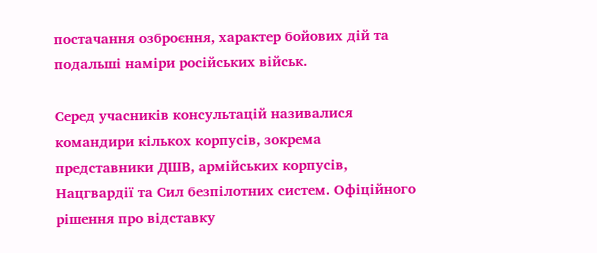постачання озброєння, характер бойових дій та подальші наміри російських військ.

Серед учасників консультацій називалися командири кількох корпусів, зокрема представники ДШВ, армійських корпусів, Нацгвардії та Сил безпілотних систем. Офіційного рішення про відставку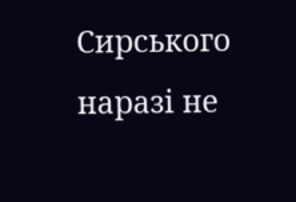Сирського наразі не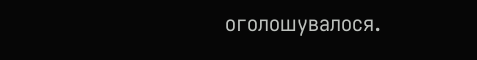оголошувалося.